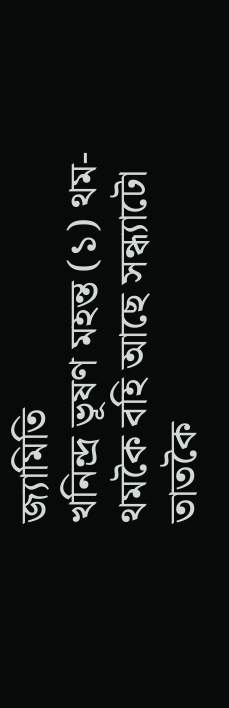জ্যামিতি
খনিন্দ্ৰ ভূষণ মহন্ত (১) থম-থমকৈ বহি আছে সন্ধ্যাটো তাতকৈ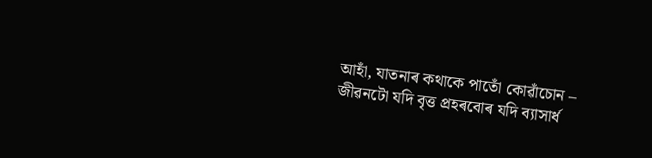আহাঁ, যাতনাৰ কথাকে পাতোঁ কোৱাঁচোন – জীৱনটো যদি বৃত্ত প্রহৰবোৰ যদি ব্যাসার্ধ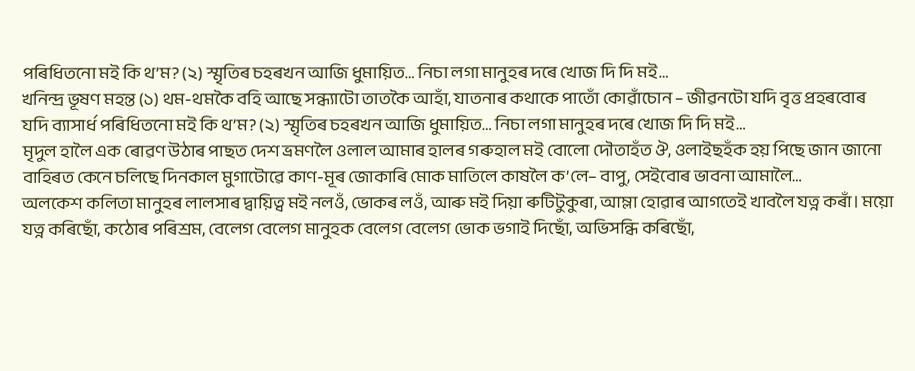পৰিধিতনো মই কি থ’ম? (২) স্মৃতিৰ চহৰখন আজি ধুমায়িত… নিচা লগা মানুহৰ দৰে খোজ দি দি মই…
খনিন্দ্ৰ ভূষণ মহন্ত (১) থম-থমকৈ বহি আছে সন্ধ্যাটো তাতকৈ আহাঁ, যাতনাৰ কথাকে পাতোঁ কোৱাঁচোন – জীৱনটো যদি বৃত্ত প্রহৰবোৰ যদি ব্যাসার্ধ পৰিধিতনো মই কি থ’ম? (২) স্মৃতিৰ চহৰখন আজি ধুমায়িত… নিচা লগা মানুহৰ দৰে খোজ দি দি মই…
মৃদুল হালৈ এক ৰোৱণ উঠাৰ পাছত দেশ ভ্ৰমণলৈ ওলাল আমাৰ হালৰ গৰুহাল মই বোলো দৌতাহঁত ঔ, ওলাইছহঁক হয় পিছে জান জানো বাহিৰত কেনে চলিছে দিনকাল মুগাটোৱে কাণ-মূৰ জোকাৰি মোক মাতিলে কাষলৈ ক’লে– বাপু, সেইবোৰ ভাবনা আমালৈ…
অলকেশ কলিতা মানুহৰ লালসাৰ দ্বায়িত্ব মই নলওঁ, ভোকৰ লওঁ, আৰু মই দিয়া ৰুটিটুকুৰা, আম্লা হোৱাৰ আগতেই খাবলৈ যত্ন কৰাঁ। ময়ো যত্ন কৰিছোঁ, কঠোৰ পৰিশ্ৰম, বেলেগ বেলেগ মানুহক বেলেগ বেলেগ ভোক ভগাই দিছোঁ, অভিসন্ধি কৰিছোঁ,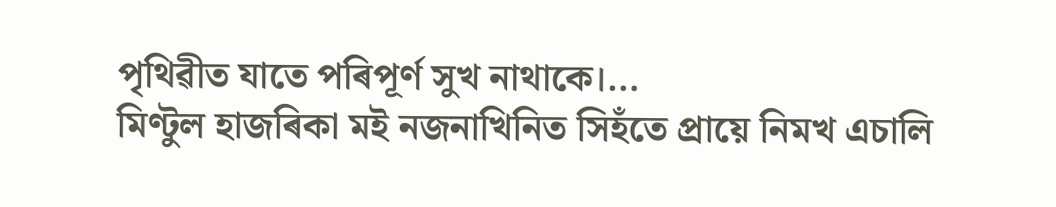পৃথিৱীত যাতে পৰিপূৰ্ণ সুখ নাথাকে।…
মিণ্টুল হাজৰিকা মই নজনাখিনিত সিহঁতে প্ৰায়ে নিমখ এচালি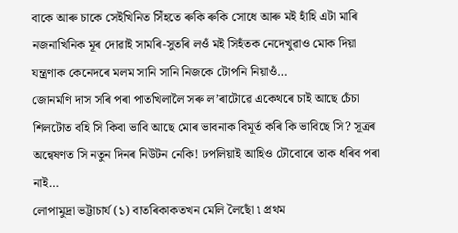বাকে আৰু চাকে সেইখিনিত সিঁহতে ৰুকি ৰুকি সোধে আৰু মই হাঁহি এটা মাৰি নজনাখিনিক মূৰ দোৱাই সামৰি-সুতৰি লওঁ মই সিহঁতক নেদেখুৱাও মোক দিয়া যন্ত্ৰণাক কেনেদৰে মলম সানি সানি নিজকে টোপনি নিয়াওঁ…
জোনমণি দাস সৰি পৰা পাতখিলালৈ সৰু ল’ৰাটোৱে একেথৰে চাই আছে চেঁচা শিলটোত বহি সি কিবা ভাবি আছে মোৰ ভাবনাক বিমূৰ্ত কৰি কি ভাবিছে সি? সূত্ৰৰ অন্বেষণত সি নতুন দিনৰ নিউটন নেকি! ঢপলিয়াই আহিও ঢৌবোৰে তাক ধৰিব পৰা নাই…
লোপামুদ্ৰা ভট্টাচাৰ্য (১) বাতৰিকাকতখন মেলি লৈছোঁ ৷ প্ৰথম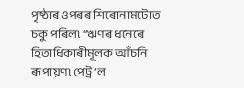পৃষ্ঠাৰ ওপৰৰ শিৰোনামটোত চকু পৰিল৷ “ঋণৰ ধনেৰে হিতাধিকাৰীমূলক আঁচনি ৰূপায়ণ৷ পেট্ৰ’ল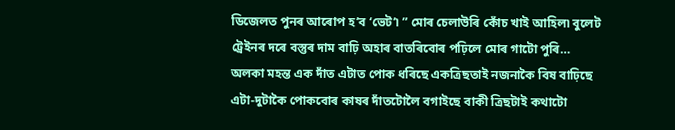ডিজেলত পুনৰ আৰোপ হ’ব ‘ভেট’৷ ” মোৰ চেলাউৰি কোঁচ খাই আহিল৷ বুলেট ট্ৰেইনৰ দৰে বস্তুৰ দাম বাঢ়ি অহাৰ বাতৰিবোৰ পঢ়িলে মোৰ গাটো পুৰি…
অলকা মহন্ত এক দাঁত এটাত পোক ধৰিছে একত্ৰিছতাই নজনাকৈ বিষ বাঢ়িছে এটা-দুটাকৈ পোকবোৰ কাষৰ দাঁতটোলৈ বগাইছে বাকী ত্ৰিছটাই কথাটো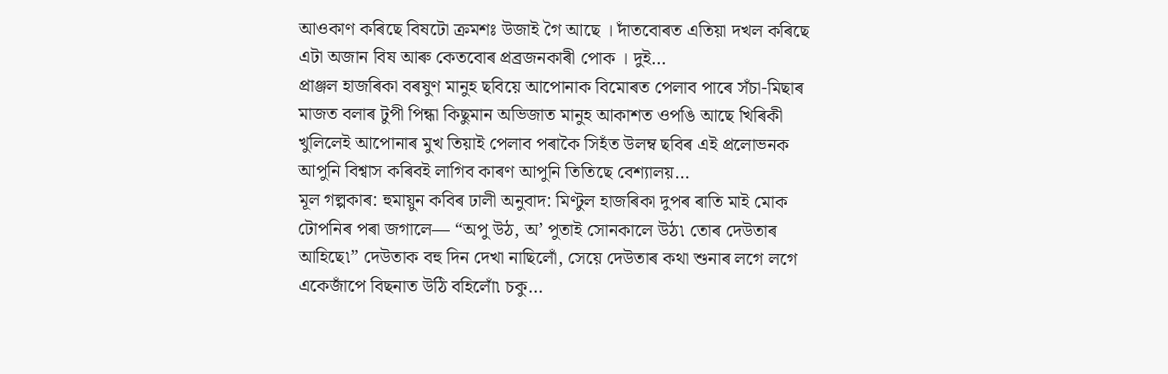আওকাণ কৰিছে বিষটো ক্ৰমশঃ উজাই গৈ আছে । দাঁতবোৰত এতিয়া দখল কৰিছে এটা অজান বিষ আৰু কেতবোৰ প্ৰব্ৰজনকাৰী পোক । দুই…
প্ৰাঞ্জল হাজৰিকা বৰষুণ মানুহ ছবিয়ে আপোনাক বিমোৰত পেলাব পাৰে সঁচা-মিছাৰ মাজত বলাৰ টুপী পিন্ধা কিছুমান অভিজাত মানুহ আকাশত ওপঙি আছে খিৰিকী খুলিলেই আপোনাৰ মুখ তিয়াই পেলাব পৰাকৈ সিহঁত উলম্ব ছবিৰ এই প্ৰলোভনক আপুনি বিশ্বাস কৰিবই লাগিব কাৰণ আপুনি তিতিছে বেশ্যালয়…
মূল গল্পকাৰ: হুমায়ুন কবিৰ ঢালী অনুবাদ: মিণ্টুল হাজৰিকা দুপৰ ৰাতি মাই মোক টোপনিৰ পৰা জগালে— “অপু উঠ, অ’ পুতাই সোনকালে উঠ৷ তোৰ দেউতাৰ আহিছে৷” দেউতাক বহু দিন দেখা নাছিলোঁ, সেয়ে দেউতাৰ কথা শুনাৰ লগে লগে একেজাঁপে বিছনাত উঠি বহিলোঁ৷ চকু…